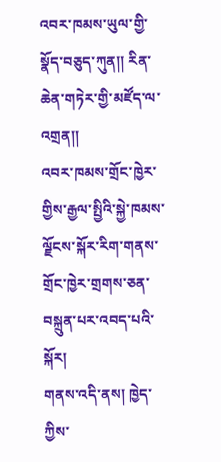འབར་ཁམས་ཡུལ་གྱི་སྣོད་བཅུད་ཀུན།། རིན་ཆེན་གཏེར་གྱི་མཛོད་ལ་འགྲན།།
འབར་ཁམས་གྲོང་ཁྱེར་གྱིས་རྒྱལ་སྤྱིའི་སྐྱེ་ཁམས་ལྗོངས་སྐོར་རིག་གནས་གྲོང་ཁྱེར་གྲགས་ཅན་བསྐྲུན་པར་འབད་པའི་སྐོར།
གནས་འདི་ནས། ཁྱེད་ཀྱིས་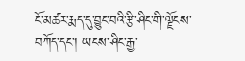ངོ་མཚར་རྨད་དུ་བྱུང་བའི་རྩི་ཤིང་གི་ལྗོངས་བཀོད་དང་། ཡངས་ཤིང་རྒྱ་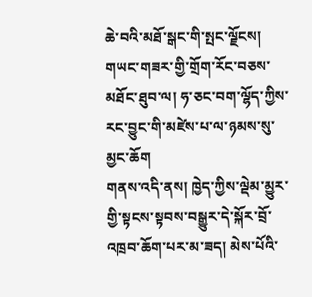ཆེ་བའི་མཐོ་སྒང་གི་སྤང་ལྗོངས། གཡང་གཟར་གྱི་གྲོག་རོང་བཅས་མཐོང་ཐུབ་ལ། ཧ་ཅང་བག་ལྷོད་ཀྱིས་རང་བྱུང་གི་མཛེས་པ་ལ་ཉམས་སུ་མྱང་ཆོག
གནས་འདི་ནས། ཁྱེད་ཀྱིས་ལྡེམ་མྱུར་གྱི་སྟངས་སྟབས་བསྒྱུར་དེ་སྐོར་བྲོ་འཁྲབ་ཆོག་པར་མ་ཟད། མེས་པོའི་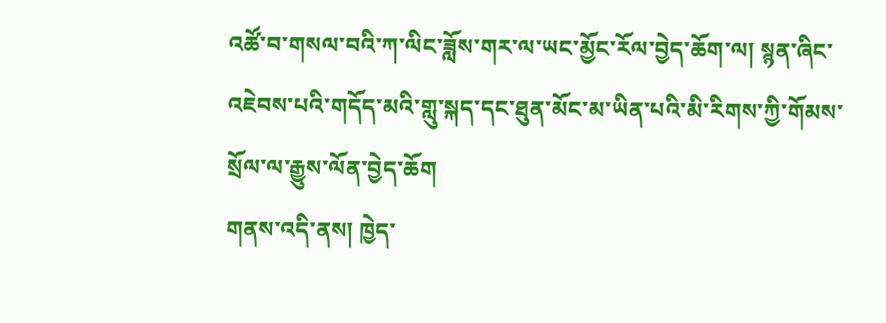འཚོ་བ་གསལ་བའི་ཀ་ལིང་ཟློས་གར་ལ་ཡང་མྱོང་རོལ་བྱེད་ཆོག་ལ། སྙན་ཞིང་འཇེབས་པའི་གདོད་མའི་གླུ་སྐད་དང་ཐུན་མོང་མ་ཡིན་པའི་མི་རིགས་ཀྱི་གོམས་སྲོལ་ལ་རྒྱུས་ལོན་བྱེད་ཆོག
གནས་འདི་ནས། ཁྱེད་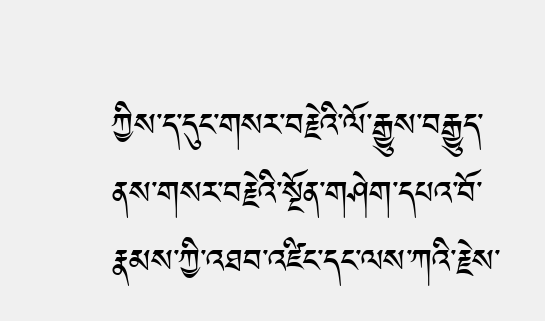ཀྱིས་ད་དུང་གསར་བརྗེའི་ལོ་རྒྱུས་བརྒྱུད་ནས་གསར་བརྗེའི་སྔོན་གཤེག་དཔའ་བོ་རྣམས་ཀྱི་འཐབ་འཛིང་དང་ལས་ཀའི་རྗེས་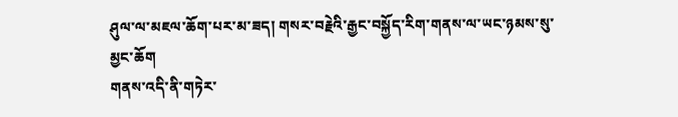ཤུལ་ལ་མཇལ་ཆོག་པར་མ་ཟད། གསར་བརྗེའི་རྒྱང་བསྐྱོད་རིག་གནས་ལ་ཡང་ཉམས་སུ་མྱང་ཆོག
གནས་འདི་ནི་གཏེར་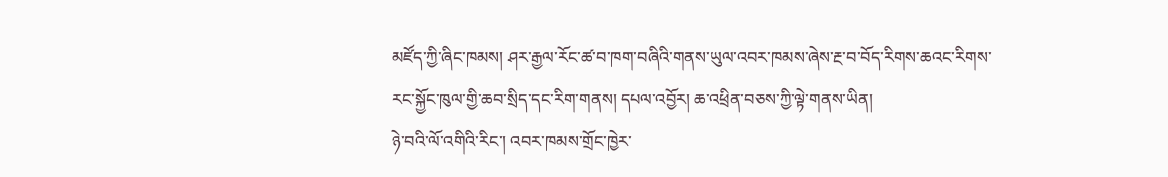མཛོད་ཀྱི་ཞིང་ཁམས། ཤར་རྒྱལ་རོང་ཚ་བ་ཁག་བཞིའི་གནས་ཡུལ་འབར་ཁམས་ཞེས་རྔ་བ་བོད་རིགས་ཆའང་རིགས་རང་སྐྱོང་ཁུལ་གྱི་ཆབ་སྲིད་དང་རིག་གནས། དཔལ་འབྱོར། ཆ་འཕྲིན་བཅས་ཀྱི་ལྟེ་གནས་ཡིན།
ཉེ་བའི་ལོ་འགིའི་རིང་། འབར་ཁམས་གྲོང་ཁྱེར་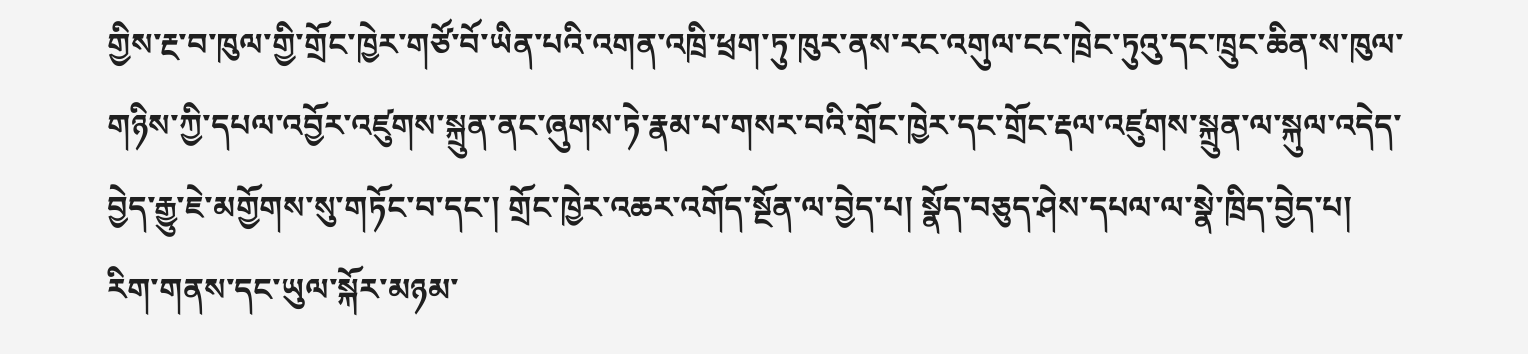གྱིས་རྔ་བ་ཁུལ་གྱི་གྲོང་ཁྱེར་གཙོ་བོ་ཡིན་པའི་འགན་འཁྲི་ཕྲག་ཏུ་ཁུར་ནས་རང་འགུལ་ངང་ཁྲེང་ཏུའུ་དང་ཁྲུང་ཆིན་ས་ཁུལ་གཉིས་ཀྱི་དཔལ་འབྱོར་འཛུགས་སྐྲུན་ནང་ཞུགས་ཏེ་རྣམ་པ་གསར་བའི་གྲོང་ཁྱེར་དང་གྲོང་རྡལ་འཛུགས་སྐྲུན་ལ་སྐུལ་འདེད་བྱེད་རྒྱུ་ཇེ་མགྱོགས་སུ་གཏོང་བ་དང་། གྲོང་ཁྱེར་འཆར་འགོད་སྔོན་ལ་བྱེད་པ། སྣོད་བཅུད་ཤེས་དཔལ་ལ་སྣེ་ཁྲིད་བྱེད་པ། རིག་གནས་དང་ཡུལ་སྐོར་མཉམ་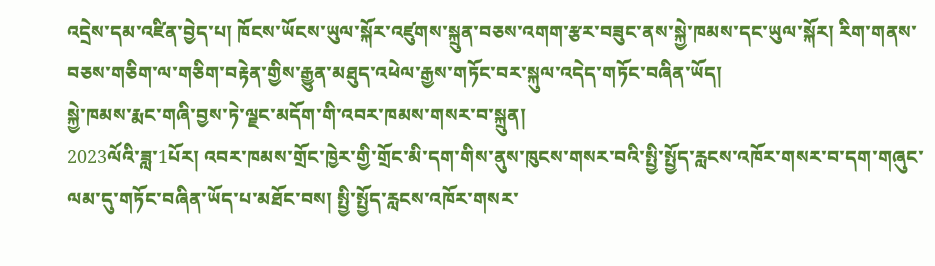འདྲེས་དམ་འཛིན་བྱེད་པ། ཁོངས་ཡོངས་ཡུལ་སྐོར་འཛུགས་སྐྲུན་བཅས་འགག་རྩར་བཟུང་ནས་སྐྱེ་ཁམས་དང་ཡུལ་སྐོར། རིག་གནས་བཅས་གཅིག་ལ་གཅིག་བརྟེན་གྱིས་རྒྱུན་མཐུད་འཕེལ་རྒྱས་གཏོང་བར་སྐུལ་འདེད་གཏོང་བཞིན་ཡོད།
སྐྱེ་ཁམས་རྨང་གཞི་བྱས་ཏེ་ལྗང་མདོག་གི་འབར་ཁམས་གསར་བ་སྐྲུན།
2023ལོའི་ཟླ་1པོར། འབར་ཁམས་གྲོང་ཁྱེར་གྱི་གྲོང་མི་དག་གིས་ནུས་ཁུངས་གསར་བའི་སྤྱི་སྤྱོད་རླངས་འཁོར་གསར་བ་དག་གཞུང་ལམ་དུ་གཏོང་བཞིན་ཡོད་པ་མཐོང་བས། སྤྱི་སྤྱོད་རླངས་འཁོར་གསར་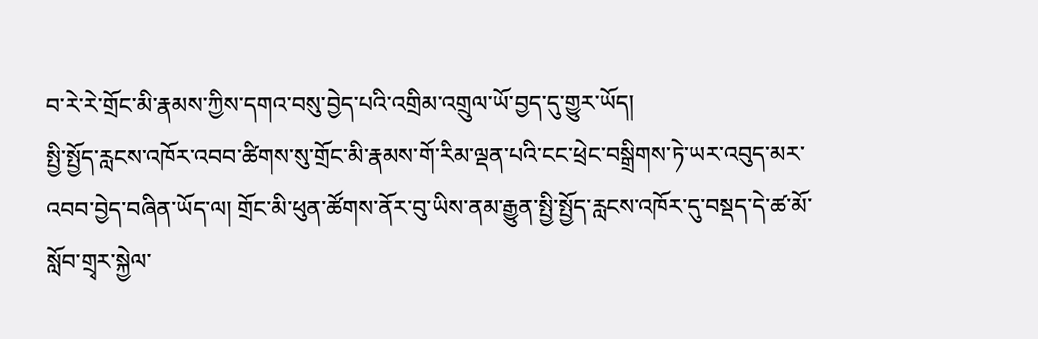བ་རེ་རེ་གྲོང་མི་རྣམས་ཀྱིས་དགའ་བསུ་བྱེད་པའི་འགྲིམ་འགྲུལ་ཡོ་བྱད་དུ་གྱུར་ཡོད།
སྤྱི་སྤྱོད་རླངས་འཁོར་འབབ་ཚིགས་སུ་གྲོང་མི་རྣམས་གོ་རིམ་ལྡན་པའི་ངང་ཕྲེང་བསྒྲིགས་ཏེ་ཡར་འབུད་མར་འབབ་བྱེད་བཞིན་ཡོད་ལ། གྲོང་མི་ཕུན་ཚོགས་ནོར་བུ་ཡིས་ནམ་རྒྱུན་སྤྱི་སྤྱོད་རླངས་འཁོར་དུ་བསྡད་དེ་ཚ་མོ་སློབ་གྲྭར་སྐྱེལ་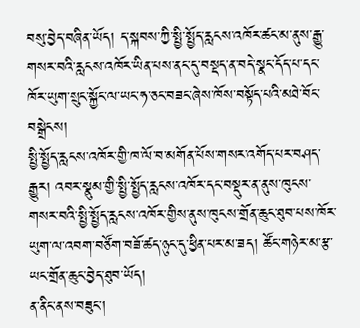བསུ་བྱེད་བཞིན་ཡོད། ད་སྐབས་ཀྱི་སྤྱི་སྤྱོད་རླངས་འཁོར་ཚང་མ་ནུས་རྒྱུ་གསར་བའི་རླངས་འཁོར་ཡིན་པས་ནང་དུ་བསྡད་ན་བདེ་སྣང་དོད་པ་དང་ཁོར་ཡུག་སྲུང་སྐྱོང་ལ་ཡང་ཧ་ཅང་བཟང་ཞེས་ཁོས་བསྟོད་པའི་མཐེ་བོང་བསྒྲེངས།
སྤྱི་སྤྱོད་རླངས་འཁོར་གྱི་ཁ་ལོ་བ་མགོན་པོས་གསར་འགོད་པར་བཤད་རྒྱུར། འབར་སྣུམ་གྱི་སྤྱི་སྤྱོད་རླངས་འཁོར་དང་བསྡུར་ན་ནུས་ཁུངས་གསར་བའི་སྤྱི་སྤྱོད་རླངས་འཁོར་གྱིས་ནུས་ཁུངས་གྲོན་ཆུང་ཐུབ་པས་ཁོར་ཡུག་ལ་འབག་བཙོག་བཟོ་ཚད་ཉུང་དུ་ཕྱིན་པར་མ་ཟད། ཚོང་གཉེར་མ་རྩ་ཡང་གྲོན་ཆུང་བྱེད་ཐུབ་ཡོད།
ན་ནིང་ནས་བཟུང་།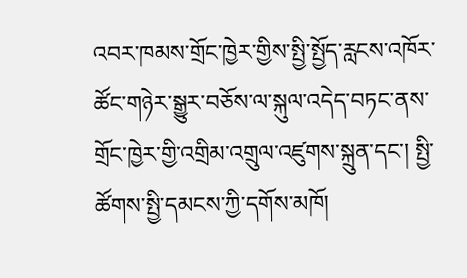འབར་ཁམས་གྲོང་ཁྱེར་གྱིས་སྤྱི་སྤྱོད་རླངས་འཁོར་ཚོང་གཉེར་སྒྱུར་བཅོས་ལ་སྐུལ་འདེད་བཏང་ནས་གྲོང་ཁྱེར་གྱི་འགྲིམ་འགྲུལ་འཛུགས་སྐྲུན་དང་། སྤྱི་ཚོགས་སྤྱི་དམངས་ཀྱི་དགོས་མཁོ།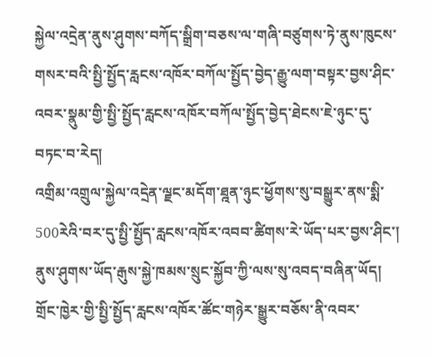སྐྱེལ་འདྲེན་ནུས་ཤུགས་བཀོད་སྒྲིག་བཅས་ལ་གཞི་བཙུགས་ཏེ་ནུས་ཁུངས་གསར་བའི་སྤྱི་སྤྱོད་རླངས་འཁོར་བཀོལ་སྤྱོད་བྱེད་རྒྱུ་ལག་བསྟར་བྱས་ཤིང་འབར་སྣུམ་གྱི་སྤྱི་སྤྱོད་རླངས་འཁོར་བཀོལ་སྤྱོད་བྱེད་ཐེངས་ཇེ་ཉུང་དུ་བཏང་བ་རེད།
འགྲིམ་འགྲུལ་སྐྱེལ་འདྲེན་ལྗང་མདོག་ཐྰན་ཉུང་ཕྱོགས་སུ་བསྒྱུར་ནས་སྨི་500རེའི་བར་དུ་སྤྱི་སྤྱོད་རླངས་འཁོར་འབབ་ཚིགས་རེ་ཡོད་པར་བྱས་ཤིང་། ནུས་ཤུགས་ཡོད་རྒུས་སྐྱེ་ཁམས་སྲུང་སྐྱོབ་ཀྱི་ལས་སུ་འབད་བཞིན་ཡོད།
གྲོང་ཁྱེར་གྱི་སྤྱི་སྤྱོད་རླངས་འཁོར་ཚོང་གཉེར་སྒྱུར་བཅོས་ནི་འབར་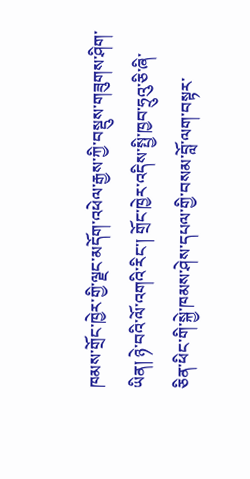ཁམས་གྲོང་ཁྱེར་གྱི་ལྗང་མདོག་འཕེལ་རྒྱས་ཀྱི་བསྡུས་གཟུགས་ཤིག་ཡིན། ཉེ་བའི་ལོ་འགའི་རིང་། གྲོང་ཁྱེར་འདིས་སྤྱི་ཁྱབ་ཧྲུའུ་ཅི་ཞི་ཅིན་ཕིང་གི་སྐྱེ་ཁམས་ཤེས་དཔལ་གྱི་བསམ་བློ་ལག་བསྟར་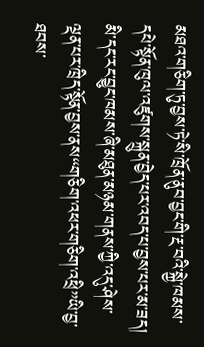མཐའ་གཅིག་ཏུ་བྱས་ཏེ་སི་ཁྲོན་ནུབ་བྱང་གི་རྔ་བའི་སྐྱེ་ཁམས་དཔེ་སྟོན་ཁུལ་འཛུགས་སྐྲུན་བྱེད་པར་འབད་པ་བྱས་པར་མ་ཟད། མི་དང་རང་བྱུང་ཁམས་ཞི་མཐུན་མཉམ་གནས་ཀྱི་འདུ་ཤེས་ལྡན་པར་ཁྲིད་སྟོན་བྱས་ནས“གཅིག་འཕར་གཅིག་འཕྲི”ཡི་བྱ་ཐབས་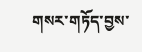གསར་གཏོད་བྱས་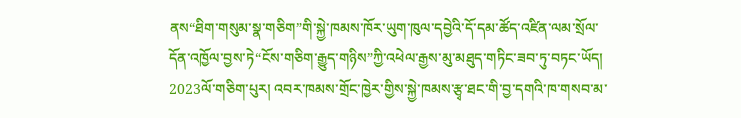ནས“ཐིག་གསུམ་སྣ་གཅིག”གི་སྐྱེ་ཁམས་ཁོར་ཡུག་ཁུལ་དབྱེའི་དོ་དམ་ཚོད་འཛིན་ལམ་སྲོལ་དོན་འཁྱོལ་བྱས་ཏེ“ངོས་གཅིག་རྒྱུད་གཉིས”ཀྱི་འཕེལ་རྒྱས་མུ་མཐུད་གཏིང་ཟབ་ཏུ་བཏང་ཡོད།
2023ལོ་གཅིག་པུར། འབར་ཁམས་གྲོང་ཁྱེར་གྱིས་སྐྱེ་ཁམས་རྩྭ་ཐང་གི་བྱ་དགའི་ཁ་གསབ་མ་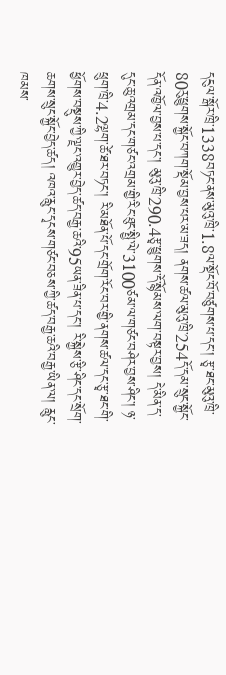དངུལ་སྒོར་ཁྲི་1338བཏང་ནས་མུའུ་ཁྲི་1.8ལ་སྡོང་བོ་བཙུགས་པ་དང་། རྩྭ་ཐང་མུའུ་ཁྲི་80རུ་ཕྱུགས་སྐྱོང་བཀག་སྡོམ་བྱས་པར་མ་ཟད། ནགས་ཚལ་མུའུ་ཁྲི་254དོ་དམ་སྲུང་སྐྱོང་དོན་འཁྱོལ་བྱས་པ་དང་། མུའུ་ཁྲི་290.4རྩྭ་ཕྱུགས་དོ་སྙོམས་ལག་བསྟར་བྱས། དེ་མིན་ད་དུང་ཆུ་འགྲམ་དང་གཙང་འགྲམ་གྱི་རིང་ཐུང་སྤྱི་ལེ་3100ཙམ་ལ་གཙང་བཤེར་བྱས་ཤིང་། ཉ་ཕྲུག་ཁྲི་4.2ལྷག་ཚེ་ཐར་བཏང་། རི་མཐོན་པོ་དང་གྲོག་རོང་བར་གྱི་ནགས་ཚལ་དང་རྩྭ་ཐང་གི་ཕྱོགས་བསྡུས་ཀྱི་ལྗང་འགྱུར་བྱེད་ཚད་བརྒྱ་ཆའི་95ཡན་ཟིན་པ་དང་། རི་སྐྱེས་རྩི་ཤིང་དང་སྲོག་ཆགས་སྲུང་སྐྱོང་བྱེད་ཚད། འཁའ་རླུང་དྭངས་གཙང་བཅས་ཀྱི་ཚད་བརྒྱ་ཆའི་བརྒྱ་ཡིན་ལ། རླུང་ཁམས་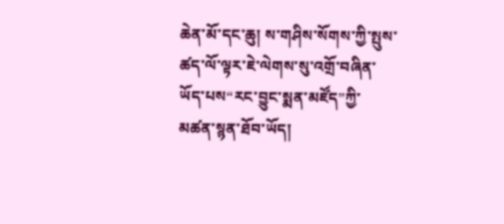ཆེན་མོ་དང་ཆུ། ས་གཤིས་སོགས་ཀྱི་སྤུས་ཚད་ལོ་ལྟར་ཇེ་ལེགས་སུ་འགྲོ་བཞིན་ཡོད་པས“རང་བྱུང་སྨན་མཛོད”ཀྱི་མཚན་སྙན་ཐོབ་ཡོད།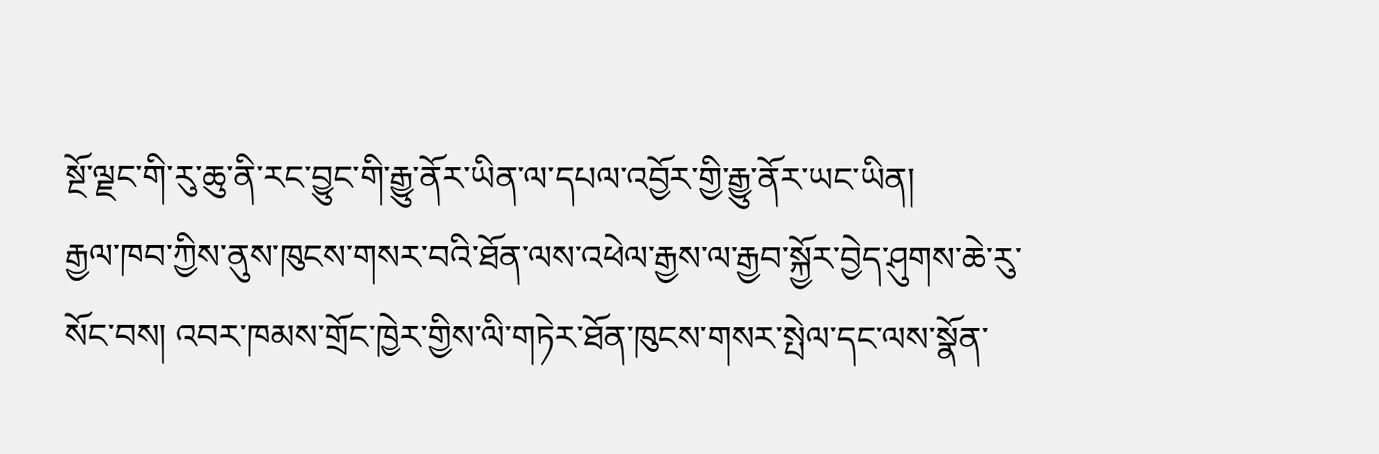སྔོ་ལྗང་གི་རུ་ཆུ་ནི་རང་བྱུང་གི་རྒྱུ་ནོར་ཡིན་ལ་དཔལ་འབྱོར་གྱི་རྒྱུ་ནོར་ཡང་ཡིན།
རྒྱལ་ཁབ་ཀྱིས་ནུས་ཁུངས་གསར་བའི་ཐོན་ལས་འཕེལ་རྒྱས་ལ་རྒྱབ་སྐྱོར་བྱེད་ཤུགས་ཆེ་རུ་སོང་བས། འབར་ཁམས་གྲོང་ཁྱེར་གྱིས་ལི་གཏེར་ཐོན་ཁུངས་གསར་སྤེལ་དང་ལས་སྣོན་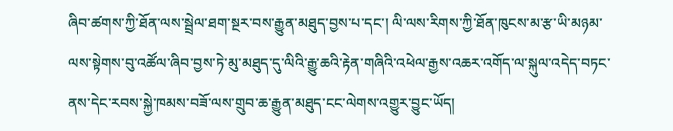ཞིབ་ཚགས་ཀྱི་ཐོན་ལས་སྦྲེལ་ཐག་སྔར་བས་རྒྱུན་མཐུད་བྱས་པ་དང་། ལི་ལས་རིགས་ཀྱི་ཐོན་ཁུངས་མ་རྩ་ཡི་མཉམ་ལས་སྟེགས་བུ་འཚོལ་ཞིབ་བྱས་ཏེ་མུ་མཐུད་དུ་ལིའི་རྒྱུ་ཆའི་རྟེན་གཞིའི་འཕེལ་རྒྱས་འཆར་འགོད་ལ་སྐུལ་འདེད་བཏང་ནས་དེང་རབས་སྐྱེ་ཁམས་བཟོ་ལས་གྲུབ་ཆ་རྒྱུན་མཐུད་ངང་ལེགས་འགྱུར་བྱུང་ཡོད།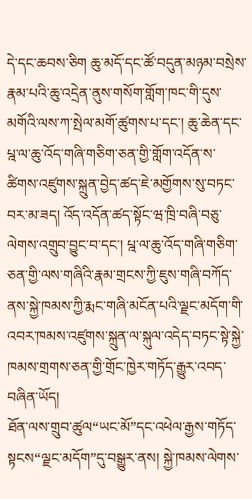དེ་དང་ཆབས་ཅིག ཆུ་མདོ་དང་ཚོ་བདུན་མཉམ་བསྲེས་རྣམ་པའི་ཆུ་འདྲེན་ནུས་གསོག་གློག་ཁང་གི་དུས་མགོའི་ལས་ཀ་སྤེལ་མགོ་ཚུགས་པ་དང་། ཆུ་ཆེན་དང་པྰ་ལ་ཆུ་འོད་གཞི་གཅིག་ཅན་གྱི་གློག་འདོན་ས་ཚིགས་འཛུགས་སྐྲུན་བྱེད་ཚད་ཇེ་མགྱོགས་སུ་བཏང་བར་མ་ཟད། འོད་འདོན་ཚད་སྟོང་ཝ་ཁྲི་བཞི་བཅུ་ལེགས་འགྲུབ་བྱུང་བ་དང་། པྰ་ལ་ཆུ་འོད་གཞི་གཅིག་ཅན་གྱི་ལས་གཞིའི་རྣམ་གྲངས་ཀྱི་ཇུས་གཞི་བཀོད་ནས་སྐྱེ་ཁམས་ཀྱི་རྨང་གཞི་མངོན་པའི་ལྗང་མདོག་གི་འབར་ཁམས་འཛུགས་སྐྲུན་ལ་སྐུལ་འདེད་བཏང་སྟེ་སྐྱེ་ཁམས་གྲགས་ཅན་གྱི་གྲོང་ཁྱེར་གཏོད་རྒྱུར་འབད་བཞིན་ཡོད།
ཐོན་ལས་གྲུབ་ཚུལ“ཡང་མོ”དང་འཕེལ་རྒྱས་གཏོད་སྟངས“ལྗང་མདོག”དུ་བསྒྱུར་ནས། སྐྱེ་ཁམས་ལེགས་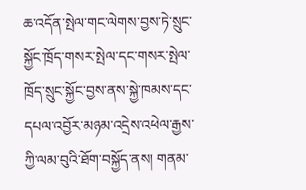ཆ་འདོན་སྤེལ་གང་ལེགས་བྱས་ཏེ་སྲུང་སྐྱོང་ཁྲོད་གསར་སྤེལ་དང་གསར་སྤེལ་ཁྲོད་སྲུང་སྐྱོང་བྱས་ནས་སྐྱེ་ཁམས་དང་དཔལ་འབྱོར་མཉམ་འདྲེས་འཕེལ་རྒྱས་ཀྱི་ལམ་བུའི་ཐོག་བསྐྱོད་ནས། གནམ་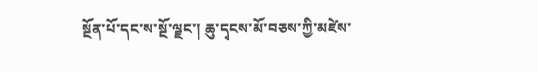སྔོན་པོ་དང་ས་སྔོ་ལྗང་། ཆུ་དྭངས་མོ་བཅས་ཀྱི་མཛེས་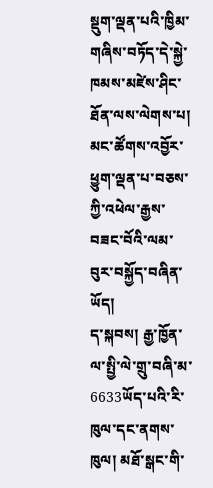སྡུག་ལྡན་པའི་ཁྱིམ་གཞིས་བཏོད་དེ་སྐྱེ་ཁམས་མཛེས་ཤིང་ཐོན་ལས་ལེགས་པ། མང་ཚོགས་འབྱོར་ཕྱུག་ལྡན་པ་བཅས་ཀྱི་འཕེལ་རྒྱས་བཟང་བོའི་ལམ་བུར་བསྐྱོད་བཞིན་ཡོད།
ད་སྐབས། རྒྱ་ཁྱོན་ལ་སྤྱི་ལེ་གྲུ་བཞི་མ་6633ཡོད་པའི་རི་ཁུལ་དང་ནགས་ཁུལ། མཐོ་སྒང་གི་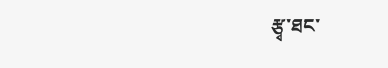རྩྭ་ཐང་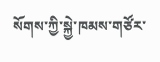སོགས་ཀྱི་སྐྱེ་ཁམས་གཙོར་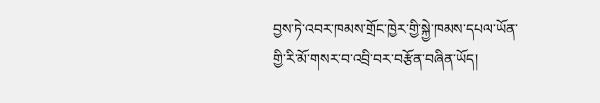བྱས་ཏེ་འབར་ཁམས་གྲོང་ཁྱེར་གྱི་སྐྱེ་ཁམས་དཔལ་ཡོན་གྱི་རི་མོ་གསར་བ་འབྲི་བར་བརྩོན་བཞིན་ཡོད།